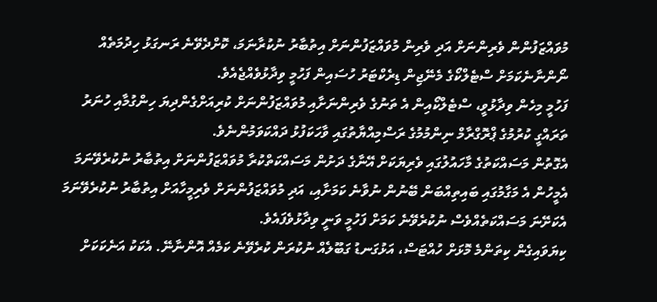މުވައްޒަފުންން ވެރިންނަށް އަދި ވެރިން މުވައްޒަފުންނަށް އިތުބާރު ނުކުރާނަމަ، ކޮށްދެވޭނެ ރަނގަޅު ހިދުމަތެއް ނޯންނާނެކަމަށް ސްޓެލްކޯގެ މެނޭޖިން ޑިރެކްޓަރު ހުސައިން ފަހުމީ ވިދާޅުވެއްޖެއެވެ.
ފަހުމީ މިހެން ވިދާޅުވީ، ސްޓެލްކޯއިން އެ ތަނުގެ ވެރިންނަށާއި މުވައްޒަފުންނަށް ކުރިއަށްގެންދިޔަ ހިންގުމާއި ހުނަރު ތަރައްގީ ކުރުމުގެ ޕްރޮގްރާމް ނިންމުމުގެ ރަސްމިއްޔާތުގައި ވާހަކަފުޅު ދައްކަވަމުންނެވެ.
އެގޮތުން މަސައްކަތުގެ މާހައުލުގައި ވެރިޔަކަށް އޭނާގެ ދަށުން މަސައްކަތްކުރާ މުވައްޒަފުންނަށް އިތުބާރު ނުކުރެވޭނަމަ އެމީހުން އެ މަގާމުގައި ބައިތިއްބަން ބޭނުން ނުވާނެ ކަމަށާއި، އަދި މުވައްޒަފުންނަށް ވެރިމީހާއަށް އިތުބާރު ނުކުރެވޭނަމަ އެކަށޭނަ މަސައްކަތެއްވެސް ނުކުރެވޭނެ ކަމަށް ފަހުމީ ވަނީ ވިދާޅުވެފައެވެ.
ކިޔަވައިގެން ކިތަންމެ މޮޅަށް ހުއްޓަސް، އަޅުގަނޑު ގަބޫލެއް ނުކުރަން ކުރެވޭނެ ކަމެއް އޮންނާނޭ. އެކަކު އަނެކަކަށް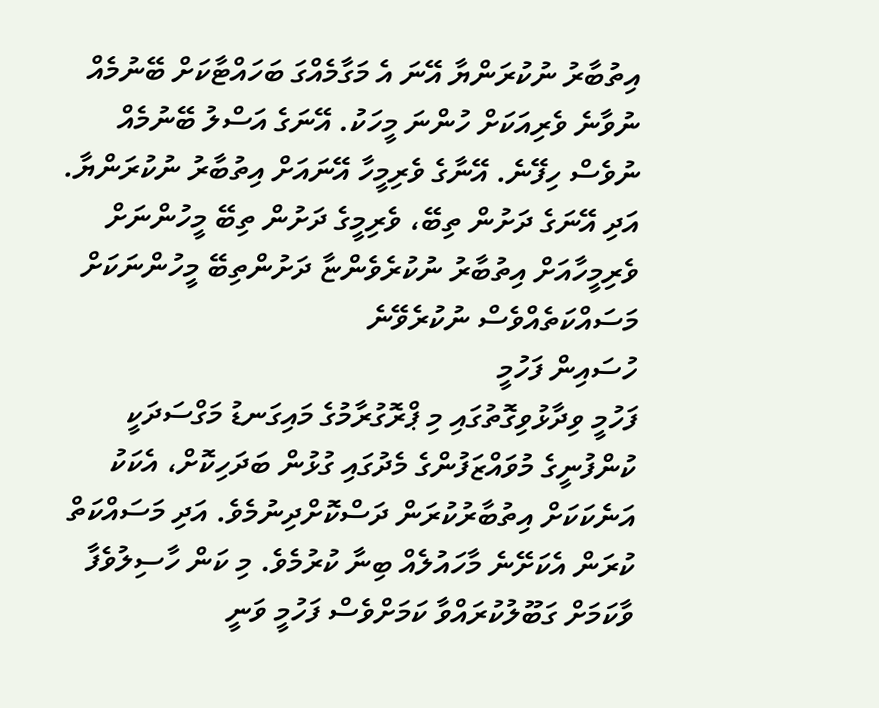އިތުބާރު ނުކުރަންޔާ އޭނަ އެ މަގާމެއްގަ ބަހައްޓާކަށް ބޭނުމެއް ނުވާނެ ވެރިއަކަށް ހުންނަ މީހަކު. އޭނަގެ އަސްލު ބޭނުމެއް ނުވެސް ހިފޭނެ. އޭނާގެ ވެރިމީހާ އޭނައަށް އިތުބާރު ނުކުރަންޔާ. އަދި އޭނަގެ ދަށުން ތިބޭ، ވެރިމީގެ ދަށުން ތިބޭ މީހުންނަށް ވެރިމީހާއަށް އިތުބާރު ނުކުރެވެންޏާ ދަށުންތިބޭ މީހުންނަކަށް މަސައްކަތެއްވެސް ނުކުރެވޭނެ
ހުސައިން ފަހުމީ
ފަހުމީ ވިދާޅުވިގޮތުގައި މި ޕްރޮގުރާމުގެ މައިގަނޑު މަގްސަދަކީ ކުންފުނީގެ މުވައްޒަފުންގެ މެދުގައި ގުޅުން ބަދަހިކޮށް، އެކަކު އަނެކަކަށް އިތުބާރުކުރަން ދަސްކޮށްދިނުމެވެ. އަދި މަސައްކަތް ކުރަން އެކަށޭނެ މާހައުލެއް ބިނާ ކުރުމެވެ. މި ކަން ހާސިލުވެފާ ވާކަމަށް ގަބޫލުކުރައްވާ ކަމަށްވެސް ފަހުމީ ވަނީ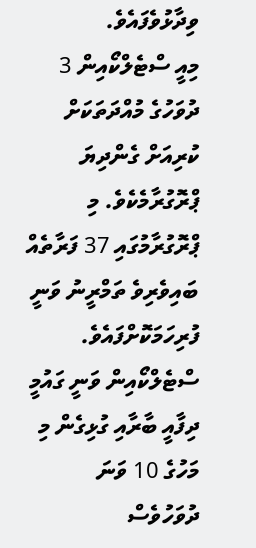ވިދާޅުވެފައެވެ.
މިއީ ސްޓެލްކޯއިން 3 ދުވަހުގެ މުއްދަތަކަށް ކުރިއަށް ގެންދިޔަ ޕްރޮގުރާމެކެވެ. މި ޕްރޮގުރާމުގައި 37 ފަރާތެއް ބައިވެރިވެ ތަމްރީނު ވަނީ ފުރިހަމަކޮށްފައެވެ.
ސްޓެލްކޯއިން ވަނީ ގައުމީ ދިފާއީ ބާރާއި ގުޅިގެން މި މަހުގެ 10 ވަނަ ދުވަހުވެސް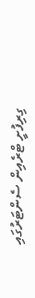ގިރިފުށީ ޓްރެއިން ސެންޓަރުގައި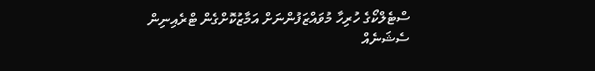ސްޓެލްކޯގެ ހުރިހާ މުވައްޒަފުންނަށް އަމާޒުކޮށްގެން ޓްރެއިނިން ސެޝަނެއް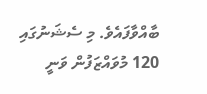ބާއްވާފައެވެ. މި ސެޝަނުގައި 120 މުވައްޒަފުން ވަނީ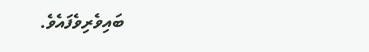ބައިވެރިވެފައެވެ.